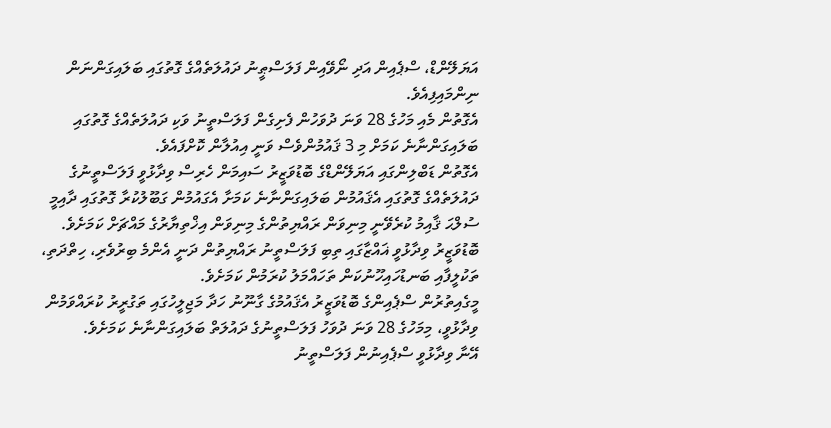އަޔަލޭންޑް، ސްޕެއިން އަދި ނޯވޭއިން ފަލަސްޠީނު ދައުލަތެއްގެ ގޮތުގައި ބަލައިގަންނަން ނިންމައިފިއެވެ.
އެގޮތުން މެއި މަހުގެ 28 ވަނަ ދުވަހުން ފެށިގެން ފަލަސްތީނު ވަކި ދައުލަތެއްގެ ގޮތުގައި ބަލައިގަންނާނެ ކަމަށް މި 3 ޤައުމުންވެސް ވަނީ އިއުލާން ކޮށްފައެވެ.
އެގޮތުން ޑަބްލިންގައި އަޔަލޭންޑްގެ ބޮޑުވަޒީރު ސައިމަން ހެރިސް ވިދާޅުވީ ފަލަސްތީނުގެ ދައުލަތެއްގެ ގޮތުގައި އެޤައުމުން ބަލައިގަންނާނެ ކަމަށާ އެގައުމުން ގަބޫލުކުރާ ގޮތުގައި ދާއިމީ ސުލްޙަ ޤާއިމު ކުރެވޭނީ މިނިވަން ރައްޔިތުންގެ މިނިވަން އިޚްތިޔާރުގެ މައްޗަށް ކަމަށެވެ.
ބޮޑުވަޒީރު ވިދާޅުވީ ޣައްޒާގައި ތިބި ފަލަސްތީނު ރައްޔިތުން ދަނީ އެންމެ ބިރުވެރި، ހިތްދަތި، ތަކުލީފާއި ބަނޑުހައިހޫނުކަން ތަހައްމަލު ކުރަމުން ކަމަށެވެ.
މީގެއިތުރުން ސްޕެއިންގެ ބޮޑުވަޒީރު އެޤައުމުގެ ގާނޫނު ހަދާ މަޖިލީހުގައި ތަގުރީރު ކުރައްވަމުން ވިދާޅުވީ، މިމަހުގެ 28 ވަނަ ދުވަހު ފަލަސްތީނުގެ ދައުލަތް ބަލައިގަންނާނެ ކަމަށެވެ.
އޭނާ ވިދާޅުވީ ސްޕެއިނުން ފަލަސްތީނު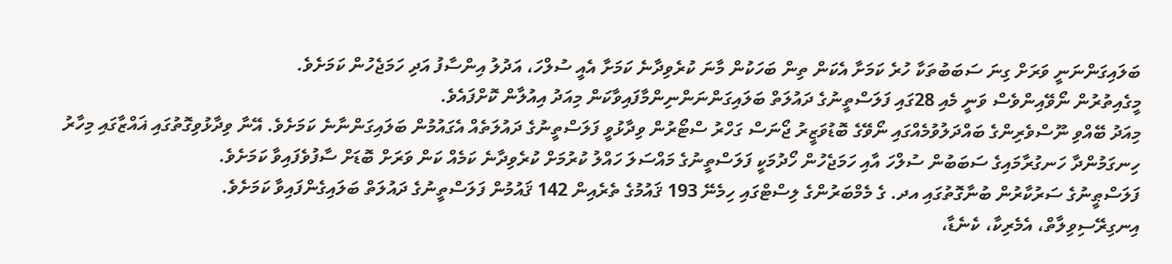ބަލައިގަންނަނީ ވަރަށް ގިނަ ސަބަބުތަކާ ހުރެ ކަމަށާ އެކަން ތިން ބަހަކުން މާނަ ކުރެވިދާނެ ކަމަށާ އެއީ ސުލްހަ، އަދުލު އިންސާފު އަދި ހަމަޖެހުން ކަމަށެވެ.
މީގެއިތުރުން ނޯވޭއިންވެސް ވަނީ މެއި 28ގައި ފަލަސްތީނުގެ ދައުލަތް ބަލައިގަންނަންނިންމާފައިވާކަން މިއަދު އިއުލާން ކޮށްފައެވެ.
މިއަދު ބޭއްވި ނޫސްވެރިންގެ ބައްދަލުވުމެއްގައި ނޯވޭގެ ބޮޑުވަޒީރު ޖޯނަސް ގަހްރު ސްޓޯރުން ވިދާޅުވީ ފަލަސްތީނުގެ ދައުލަތެއް އެގައުމުން ބަލައިގަންނާނެ ކަމަށެވެ. އޭނާ ވިދާޅުވިގޮތުގައި ޣައްޒާގައި މިހާރު ހިނގަމުންދާ ހަނގުރާމައިގެ ސަބަބުން ސުލްހަ އާއި ހަމަޖެހުން ހޯދުމަކީ ފަލަސްތީނުގެ މައްސަލަ ހައްލު ކުރުމަށް ކުރެވިދާނެ ކަމެއް ކަން ވަރަށް ބޮޑަށް ސާފުވެފައިވާ ކަމަށެވެ.
ފަލަސްޠީނުގެ ސަރުކާރުން ބުނާގޮތުގައި އދ. ގެ މެމްބަރުންގެ ލިސްޓްގައި ހިމެނޭ 193 ޤައުމުގެ ތެރެއިން 142 ޤައުމުން ފަލަސްތީނުގެ ދައުލަތް ބަލައިގެންފައިވާ ކަމަށެވެ.
އިނގިރޭސިވިލާތް، އެމެރިކާ، ކެނެޑާ،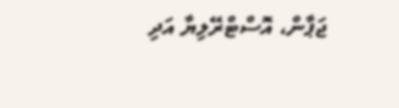ޖަޕާން، އޮސްޓްރޭލިޔާ އަދި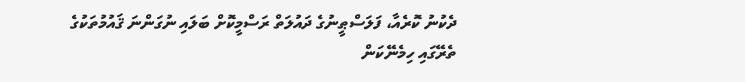ދެކުނު ކޮރެއާ، ފަލަސްޠީނުގެ ދައުލަތް ރަސްމީކޮށް ބަލައި ނުގަންނަ ޤައުމުތަކުގެ ތެރޭގައި ހިމެނޭކަން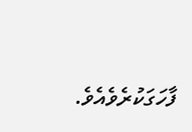ފާހަގަކުރެވެއެވެ.